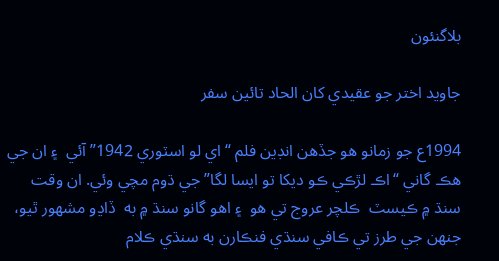بلاگنئون

جاويد اختر جو عقيدي کان الحاد تائين سفر

1994ع جو زمانو ھو جڏھن انڊين فلم “اي لو اسٽوري 1942” آئي  ۽ ان جي ھڪ گاني “اڪ لڙڪي ڪو ديکا تو ايسا لگا” جي ڌوم مچي وئي. ان وقت سنڌ ۾ ڪيسٽ  ڪلچر عروج تي ھو  ۽ اھو گانو سنڌ ۾ به  ڏاڍو مشھور ٿيو، جنهن جي طرز تي ڪافي سنڌي فنڪارن به سنڌي ڪلام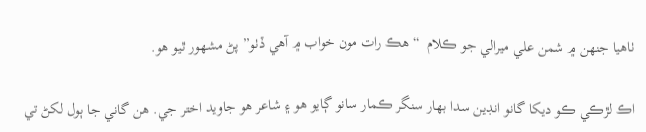ٺاھيا جنهن ۾ شمن علي ميرالي جو ڪلام  “ھڪ رات مون خواب ۾ آھي ڏٺو” پڻ مشھور ٿيو ھو.

اڪ لڙڪي ڪو ديکا گانو انڊين سدا بھار سنگر ڪمار سانو ڳايو ھو ۽ شاعر هو جاويد اختر جي. ھن گاني جا ٻول لکڻ تي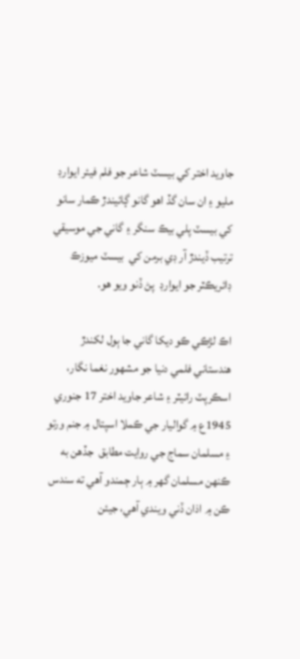جاويد اختر کي بيسٽ شاعر جو فلم فيئر ايوارڊ مليو ۽ ان سان گڏ اھو گانو ڳائيندڙ ڪمار سانو کي بيسٽ پلي بيڪ سنگر ۽ گاني جي موسيقي ترتيب ڏيندڙ آر ڊي برمن کي  بيسٽ ميوزڪ ڊائريڪٽر جو ايوارڊ  پڻ ڏنو ويو ھو.

اڪ لڙڪي ڪو ديکا گاني جا ٻول لکندڙ  هندستاني فلمي دنيا جو مشهور نغما نگار، اسڪرپٽ رائيٽر ۽ شاعر جاويد اختر 17 جنوري 1945ع ۾ گواليار جي ڪملا اسپتال ۾ جنم ورتو ۽ مسلمان سماج جي روايت مطابق  جڏهن به ڪنهن مسلمان گهر ۾ ٻار ڄمندو آهي ته سندس ڪن ۾ اذان ڏني ويندي آهي، جيئن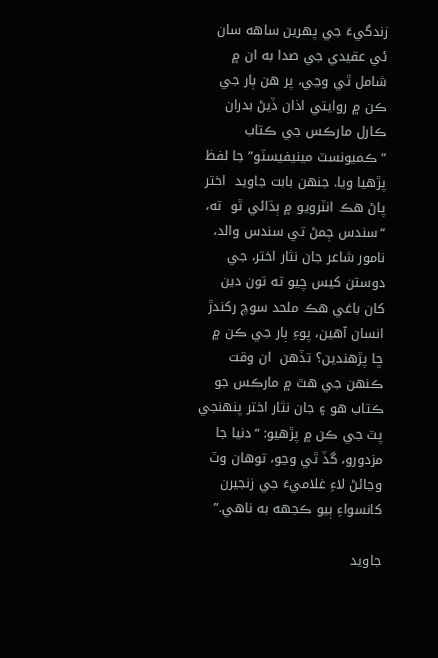زندگيءَ جي پهرين ساهه سان ئي عقيدي جي صدا به ان ۾ شامل ٿي وڃي، پر ھن ٻار جي ڪن ۾ روايتي اذان ڏيڻ بدران ڪارل مارڪس جي ڪتاب “ڪميونسٽ مينيفيسٽو” جا لفظ پڙهيا ويا. جنهن بابت جاويد  اختر پاڻ ھڪ انٽرويو ۾ ٻڌائي ٿو  ته، “سندس ڄمڻ تي سندس والد، نامور شاعر جان نثار اختر، جي دوستن کيس چيو ته تون دين کان باغي ھڪ ملحد سوچ رکندڙ انسان آهين، پوءِ ٻار جي ڪن ۾ ڇا پڙهندين؟ تڏهن  ان وقت ڪنهن جي هٿ ۾ مارڪس جو ڪتاب هو ۽ جان نثار اختر پنهنجي پٽ جي ڪن ۾ پڙهيو: “دنيا جا مزدورو، گڏ ٿي وڃو، توهان وٽ وڃائڻ لاءِ غلاميءَ جي زنجيرن کانسواءِ ٻيو ڪجهه به ناهي.”

جاويد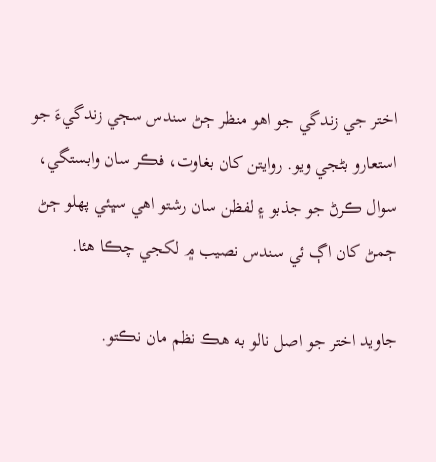اختر جي زندگي جو اهو منظر ڄڻ سندس سڄي زندگيءَ جو استعارو بڻجي ويو. روايتن کان بغاوت، فڪر سان وابستگي،  سوال ڪرڻ جو جذبو ۽ لفظن سان رشتو اهي سڀئي پهلو ڄڻ ڄمڻ کان اڳ ئي سندس نصيب ۾ لکجي چڪا هئا.

جاويد اختر جو اصل نالو به هڪ نظم مان نڪتو.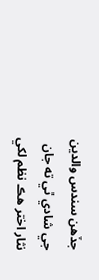جڏهن سندس والدين جي شادي ٿي ته جان نثار اختر هڪ نظم لکي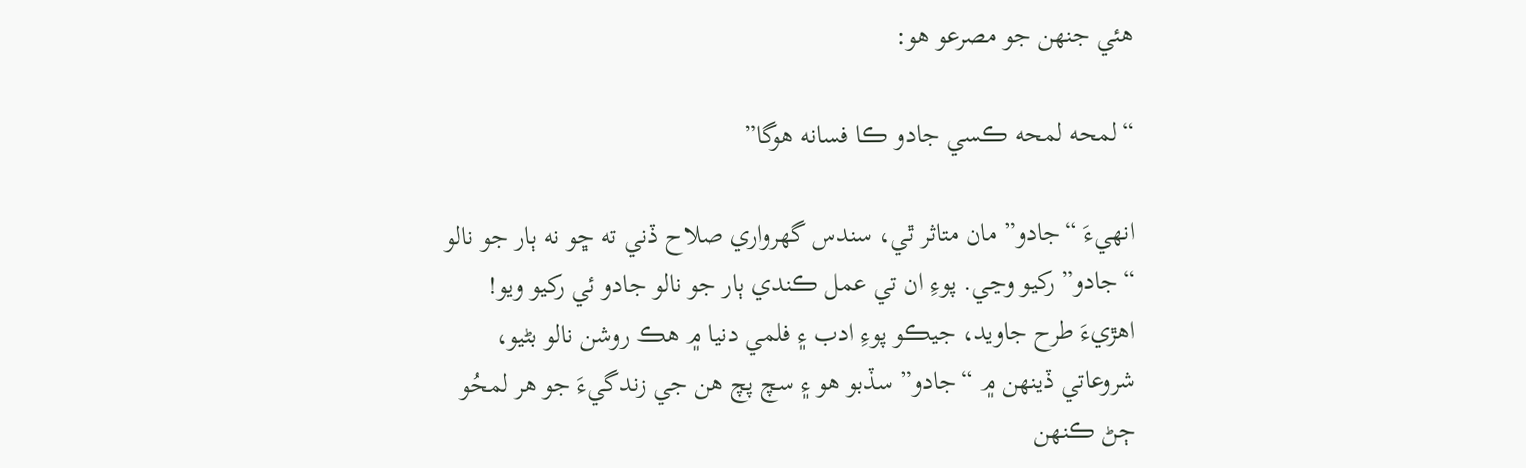هئي جنهن جو مصرعو هو:

“لمحه لمحه ڪسي جادو ڪا فسانه هوگا”

انهيءَ “جادو” مان متاثر ٿي، سندس گھرواري صلاح ڏني ته ڇو نه ٻار جو نالو “جادو” رکيو وڃي. پوءِ ان تي عمل ڪندي ٻار جو نالو جادو ئي رکيو ويو! اهڙيءَ طرح جاويد، جيڪو پوءِ ادب ۽ فلمي دنيا ۾ هڪ روشن نالو بڻيو، شروعاتي ڏينهن ۾ “جادو” سڏبو هو ۽ سچ پچ هن جي زندگيءَ جو هر لمحُو ڄڻ ڪنهن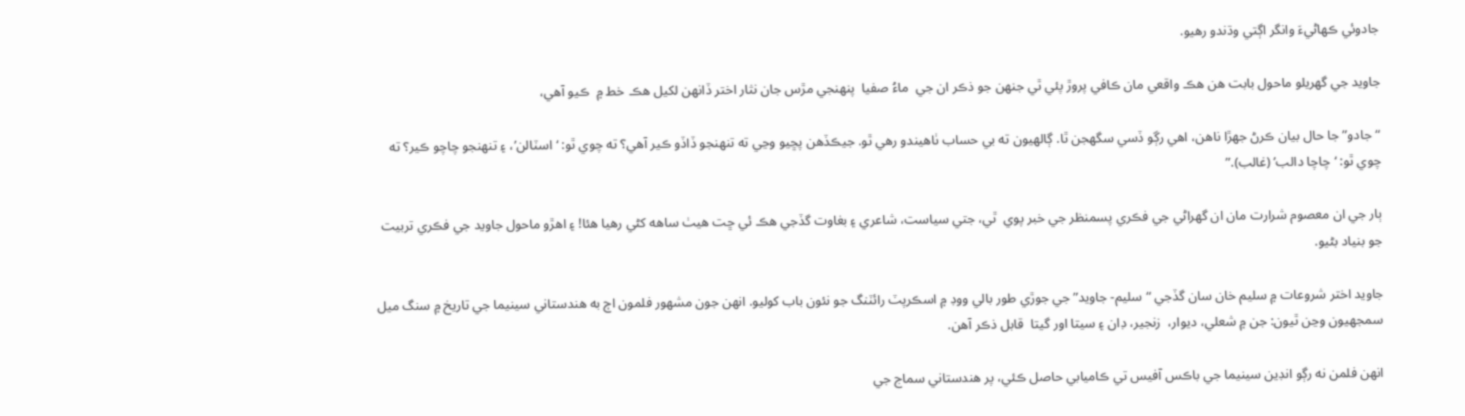جادوئي ڪهاڻيءَ وانگر اڳتي وڌندو رهيو.

جاويد جي گھريلو ماحول بابت ھن ھڪ واقعي مان ڪافي پروڙ پئي ٿي جنھن جو ذڪر ان جي  ماءُ صفيا  پنهنجي مڙس جان نثار اختر ڏانهن لکيل هڪ خط ۾  ڪيو آھي،

“جادو” جا حال بيان ڪرڻ جهڙا ناهن، اھي رڳو ڏسي سگهجن ٿا. ڳالهيون ته بي حساب ٺاهيندو رهي ٿو. جيڪڏهن پڇيو وڃي ته تنهنجو ڏاڏو ڪير آهي؟ ته چوي ٿو: ‘اسٽالن’، ۽ تنهنجو چاچو ڪير؟ ته چوي ٿو: ‘چاچا دالب’ (غالب).”

ٻار جي ان معصوم شرارت مان ان گهراڻي جي فڪري پسمنظر جي خبر پوي  ٿي، جتي سياست، شاعري ۽ بغاوت گڏجي هڪ ئي ڇت هيٺ ساهه کڻي رھيا ھئا! ۽ اھڙو ماحول جاويد جي فڪري تربيت جو بنياد بڻيو.

جاويد اختر شروعات ۾ سليم خان سان گڏجي “سليم- جاويد” جي جوڙي طور بالي ووڊ ۾ اسڪرپٽ رائٽنگ جو نئون باب کوليو. انهن جون مشهور فلمون اڄ به هندستاني سينيما جي تاريخ ۾ سنگ ميل سمجهيون وڃن ٿيون: جن ۾ شعلي، ديوار،  زنجير، ڊان ۽ سيتا اور گيتا  قابل ذڪر آھن.

انهن فلمن نه رڳو انڊين سينيما جي باڪس آفيس تي ڪاميابي حاصل ڪئي، پر هندستاني سماج جي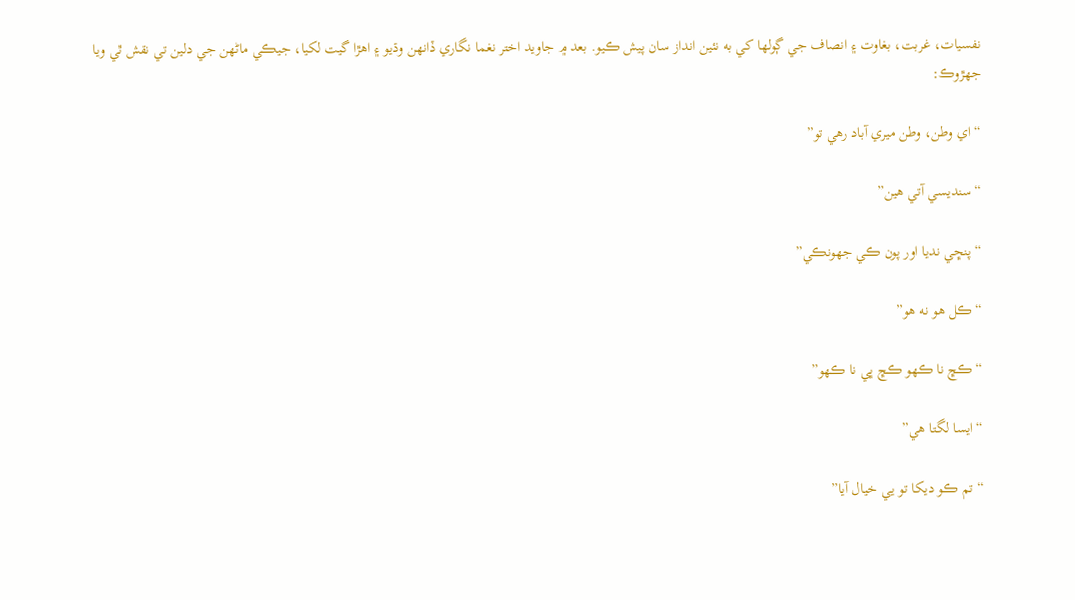نفسيات، غربت، بغاوت ۽ انصاف جي ڳولها کي به نئين انداز سان پيش ڪيو. بعد ۾ جاويد اختر نغما نگاري ڏانهن وڌيو ۽ اهڙا گيت لکيا، جيڪي ماڻهن جي دلين تي نقش ٿي ويا جھڙوڪ:

“اي وطن، وطن ميري آباد رهي تو”

“سنديسي آتي ھين”

“پنڇي نديا اور پون ڪي جھونڪي”

“ڪل هو نه هو”

“ڪڇ نا ڪھو ڪڇ ڀي نا ڪھو”

“ايسا لگتا ھي”

“تم ڪو ديکا تو يي خيال آيا”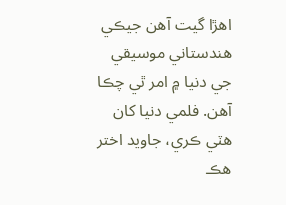اھڙا گيت آھن جيڪي ھندستاني موسيقي جي دنيا ۾ امر ٿي چڪا آھن. فلمي دنيا کان هٽي ڪري، جاويد اختر هڪ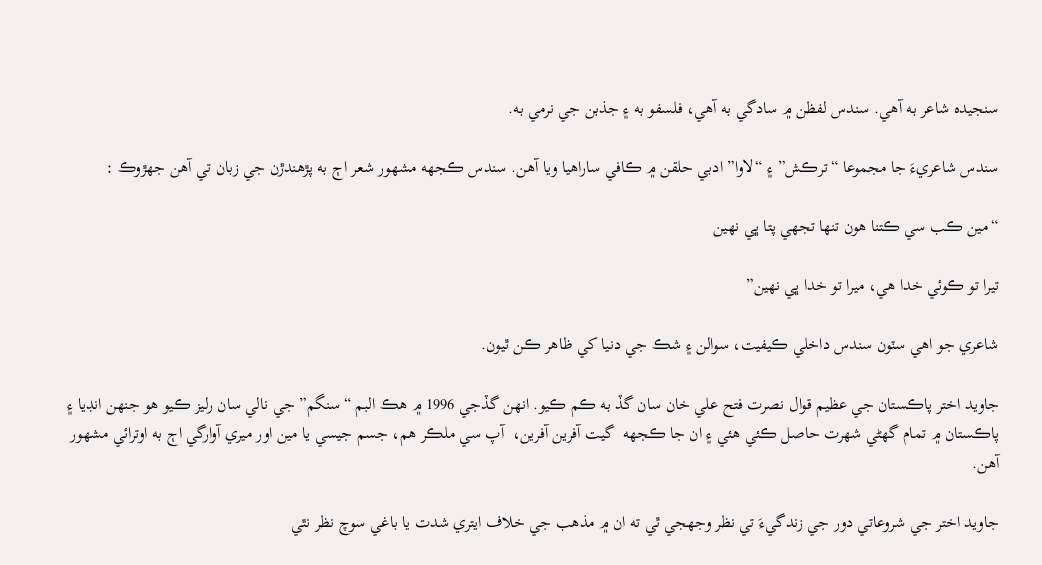سنجيده شاعر به آهي. سندس لفظن ۾ سادگي به آهي، فلسفو به ۽ جذبن جي نرمي به.

سندس شاعريءَ جا مجموعا “ترڪش” ۽ “لاوا” ادبي حلقن ۾ ڪافي ساراهيا ويا آھن. سندس ڪجهه مشهور شعر اڄ به پڙهندڙن جي زبان تي آهن جھڙوڪ :

“مين ڪب سي ڪتنا هون تنها تجهي پتا ڀي نهين

تيرا تو ڪوئي خدا هي، ميرا تو خدا ڀي نهين”

شاعري جو اهي سٽون سندس داخلي ڪيفيت، سوالن ۽ شڪ جي دنيا کي ظاهر ڪن ٿيون.

جاويد اختر پاڪستان جي عظيم قوال نصرت فتح علي خان سان گڏ به ڪم ڪيو. انهن گڏجي 1996 ۾ ھڪ البم “سنگم” جي نالي سان رليز ڪيو ھو جنهن انڊيا ۽ پاڪستان ۾ تمام گھڻي شھرت حاصل ڪئي هئي ۽ ان جا ڪجهه  گيت آفرين آفرين،  آپ سي ملڪر ھم، جسم جيسي يا مين اور ميري آوارگي اڄ به اوترائي مشهور آھن.

جاويد اختر جي شروعاتي دور جي زندگيءَ تي نظر وجھجي ٿي ته ان ۾ مذھب جي خلاف ايتري شدت يا باغي سوچ نظر نٿي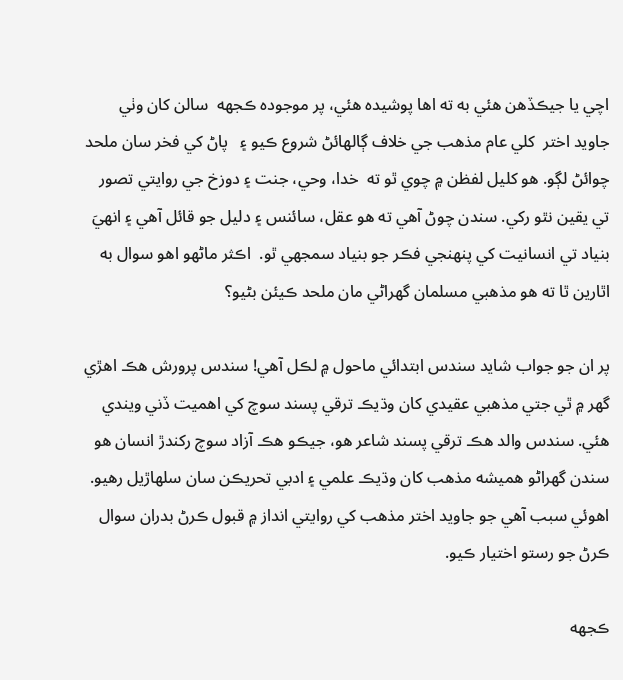اچي يا جيڪڏهن هئي به ته اھا پوشيده هئي، پر موجوده ڪجهه  سالن کان وٺي  جاويد اختر  کلي عام مذھب جي خلاف ڳالھائڻ شروع ڪيو ۽   پاڻ کي فخر سان ملحد چوائڻ لڳو. هو کليل لفظن ۾ چوي ٿو ته  خدا، وحي، جنت ۽ دوزخ جي روايتي تصور تي يقين نٿو رکي. سندن چوڻ آهي ته هو عقل، سائنس ۽ دليل جو قائل آھي ۽ انهيَ بنياد تي انسانيت کي پنهنجي فڪر جو بنياد سمجهي ٿو.  اڪثر ماڻهو اھو سوال به اٿارين ٿا ته هو مذھبي مسلمان گهراڻي مان ملحد ڪيئن بڻيو؟

پر ان جو جواب شايد سندس ابتدائي ماحول ۾ لڪل آهي! سندس پرورش هڪ اهڙي گهر ۾ ٿي جتي مذهبي عقيدي کان وڌيڪ ترقي پسند سوچ کي اهميت ڏني ويندي  هئي. سندس والد هڪ ترقي پسند شاعر هو، جيڪو ھڪ آزاد سوچ رکندڙ انسان ھو سندن گهراڻو ھميشه مذھب کان وڌيڪ علمي ۽ ادبي تحريڪن سان سلهاڙيل رهيو. اهوئي سبب آهي جو جاويد اختر مذهب کي روايتي انداز ۾ قبول ڪرڻ بدران سوال ڪرڻ جو رستو اختيار ڪيو.

ڪجهه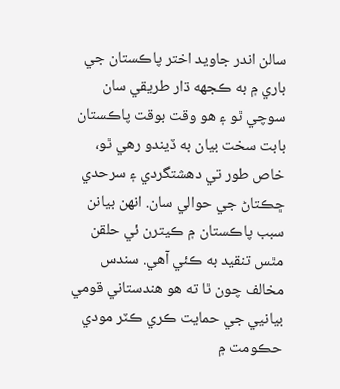سالن اندر جاويد اختر پاڪستان جي باري ۾ به ڪجهه ڌار طريقي سان سوچي ٿو ۽ ھو وقت بوقت پاڪستان بابت سخت بيان به ڏيندو رھي ٿو، خاص طور تي دهشتگردي ۽ سرحدي ڇڪتاڻ جي حوالي سان. انهن بيانن سبب پاڪستان ۾ ڪيترن ئي حلقن مٿس تنقيد به ڪئي آهي. سندس مخالف چون ٿا ته هو هندستاني قومي بيانيي جي حمايت ڪري ڪٽر مودي حڪومت ۾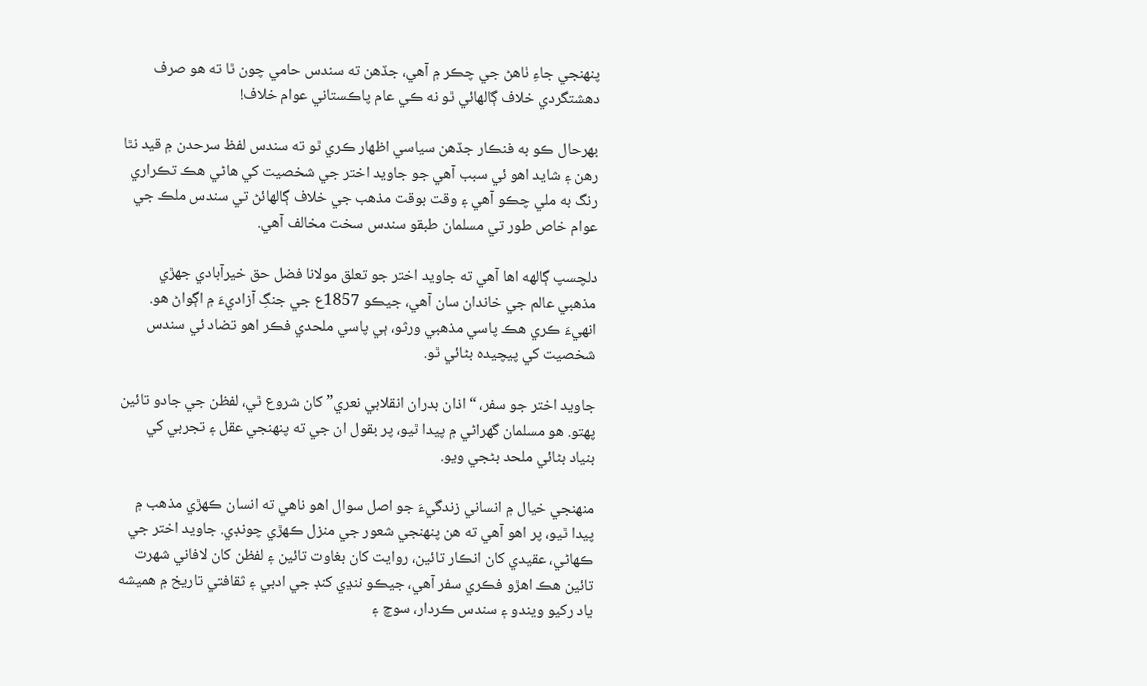پنهنجي جاءِ ٺاھڻ جي چڪر ۾ آھي، جڏهن ته سندس حامي چون ٿا ته هو صرف دهشتگردي خلاف ڳالهائي ٿو نه ڪي عام پاڪستاني عوام خلاف!

بهرحال ڪو به فنڪار جڏهن سياسي اظهار ڪري ٿو ته سندس لفظ سرحدن ۾ قيد نٿا رهن ۽ شايد اهو ئي سبب آهي جو جاويد اختر جي شخصيت کي ھاڻي هڪ تڪراري رنگ به ملي چڪو آهي ۽ وقت بوقت مذھب جي خلاف ڳالھائڻ تي سندس ملڪ جي عوام خاص طور تي مسلمان طبقو سندس سخت مخالف آھي.

دلچسپ ڳالهه اها آهي ته جاويد اختر جو تعلق مولانا فضل حق خيرآبادي جهڙي مذهبي عالم جي خاندان سان آهي، جيڪو 1857ع جي جنگِ آزاديءَ ۾ اڳواڻ هو. انھيءَ ڪري هڪ پاسي مذهبي ورثو، ٻي پاسي ملحدي فڪر اهو تضاد ئي سندس شخصيت کي پيچيده بڻائي ٿو.

جاويد اختر جو سفر، “اذان بدران انقلابي نعري” کان شروع ٿي، لفظن جي جادو تائين پهتو. هو مسلمان گهراڻي ۾ پيدا ٿيو، پر بقول ان جي ته پنهنجي عقل ۽ تجربي کي بنياد بڻائي ملحد بڻجي ويو.

منهنجي خيال ۾ انساني زندگيءَ جو اصل سوال اهو ناهي ته انسان ڪهڙي مذهب ۾ پيدا ٿيو، پر اهو آهي ته هن پنهنجي شعور جي منزل ڪهڙي چونڊي. جاويد اختر جي ڪهاڻي، عقيدي کان انڪار تائين، روايت کان بغاوت تائين ۽ لفظن کان لافاني شهرت تائين هڪ اهڙو فڪري سفر آهي، جيڪو ننڍي کنڊ جي ادبي ۽ ثقافتي تاريخ ۾ هميشه ياد رکيو ويندو ۽ سندس ڪردار، سوچ ۽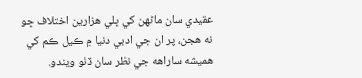عقيدي سان ماڻهن کي ڀلي ھزارين اختلاف ڇو نه ھجن، پر ان جي ادبي دنيا ۾ ڪيل ڪم کي ھميشه ساراهه جي نظر سان ڏٺو ويندو.